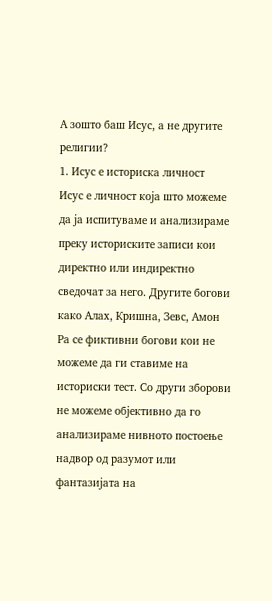А зошто баш Исус, а не другите религии?
1. Исус е историска личност
Исус е личност која што можеме да ја испитуваме и анализираме преку историските записи кои директно или индиректно сведочат за него. Другите богови како Алах, Кришна, Зевс, Амон Ра се фиктивни богови кои не можеме да ги ставиме на историски тест. Со други зборови не можеме објективно да го анализираме нивното постоење надвор од разумот или фантазијата на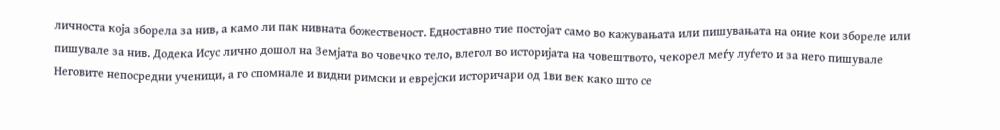личноста која зборела за нив, а камо ли пак нивната божественост. Едноставно тие постојат само во кажувањата или пишувањата на оние кои збореле или пишувале за нив. Додека Исус лично дошол на Земјата во човечко тело, влегол во историјата на човештвото, чекорел меѓу луѓето и за него пишувале Неговите непосредни ученици, а го спомнале и видни римски и еврејски историчари од 1ви век како што се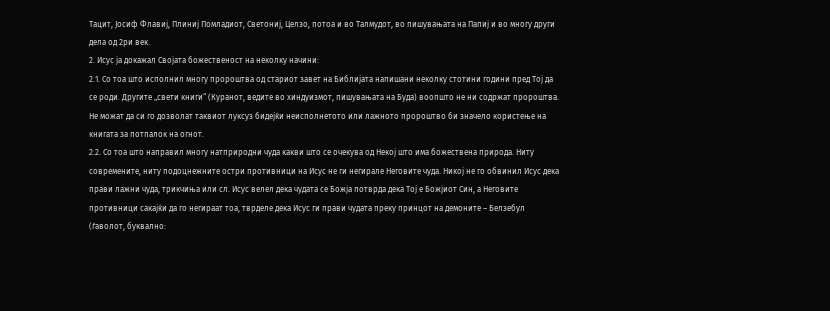Тацит, Јосиф Флавиј, Плиниј Помладиот, Светониј, Целзо, потоа и во Талмудот, во пишувањата на Папиј и во многу други дела од 2ри век.
2. Исус ја докажал Својата божественост на неколку начини:
2.1. Со тоа што исполнил многу пророштва од стариот завет на Библијата напишани неколку стотини години пред Тој да се роди. Другите „свети книги“ (Куранот, ведите во хиндуизмот, пишувањата на Буда) воопшто не ни содржат пророштва. Не можат да си го дозволат таквиот луксуз бидејќи неисполнетото или лажното пророштво би значело користење на книгата за потпалок на огнот.
2.2. Со тоа што направил многу натприродни чуда какви што се очекува од Некој што има божествена природа. Ниту современите, ниту подоцнежните остри противници на Исус не ги негирале Неговите чуда. Никој не го обвинил Исус дека прави лажни чуда, трикчиња или сл. Исус велел дека чудата се Божја потврда дека Тој е Божјиот Син, а Неговите противници сакајќи да го негираат тоа, тврделе дека Исус ги прави чудата преку принцот на демоните – Белзебул (ѓаволот, буквално: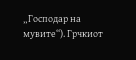„Господар на мувите“). Грчкиот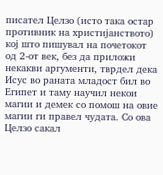писател Целзо (исто така остар противник на христијанството) кој што пишувал на почетокот од 2-от век, без да приложи некакви аргументи, тврдел дека Исус во раната младост бил во Египет и таму научил некои магии и демек со помош на овие магии ги правел чудата. Со ова Целзо сакал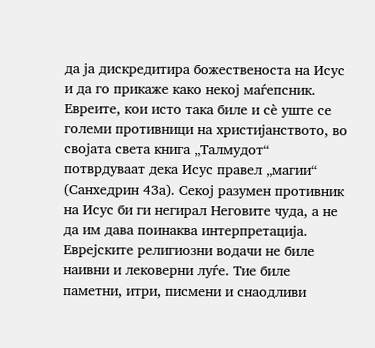да ја дискредитира божественоста на Исус и да го прикаже како некој маѓепсник. Евреите, кои исто така биле и сѐ уште се големи противници на христијанството, во својата света книга „Талмудот“ потврдуваат дека Исус правел „магии“ (Санхедрин 43а). Секој разумен противник на Исус би ги негирал Неговите чуда, а не да им дава поинаква интерпретација. Еврејските религиозни водачи не биле наивни и лековерни луѓе. Тие биле паметни, итри, писмени и снаодливи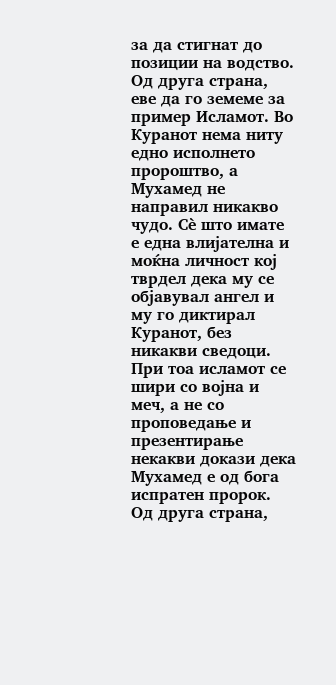за да стигнат до позиции на водство.
Од друга страна, еве да го земеме за пример Исламот. Во Куранот нема ниту едно исполнето пророштво, а Мухамед не направил никакво чудо. Сè што имате е една влијателна и моќна личност кој тврдел дека му се објавувал ангел и му го диктирал Куранот, без никакви сведоци. При тоа исламот се шири со војна и меч, а не со проповедање и презентирање некакви докази дека Мухамед е од бога испратен пророк.
Од друга страна,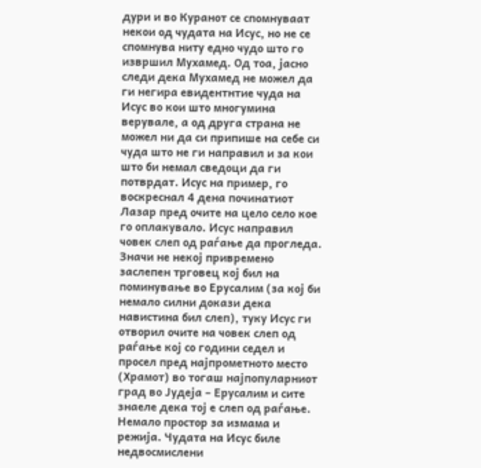дури и во Куранот се спомнуваат некои од чудата на Исус, но не се спомнува ниту едно чудо што го извршил Мухамед. Од тоа, јасно следи дека Мухамед не можел да ги негира евидентнтие чуда на Исус во кои што многумина верувале, а од друга страна не можел ни да си припише на себе си чуда што не ги направил и за кои што би немал сведоци да ги потврдат. Исус на пример, го воскреснал 4 дена починатиот Лазар пред очите на цело село кое го оплакувало. Исус направил човек слеп од раѓање да прогледа. Значи не некој привремено заслепен трговец кој бил на поминување во Ерусалим (за кој би немало силни докази дека навистина бил слеп), туку Исус ги отворил очите на човек слеп од раѓање кој со години седел и просел пред најпрометното место (Храмот) во тогаш најпопуларниот град во Јудеја – Ерусалим и сите знаеле дека тој е слеп од раѓање. Немало простор за измама и режија. Чудата на Исус биле недвосмислени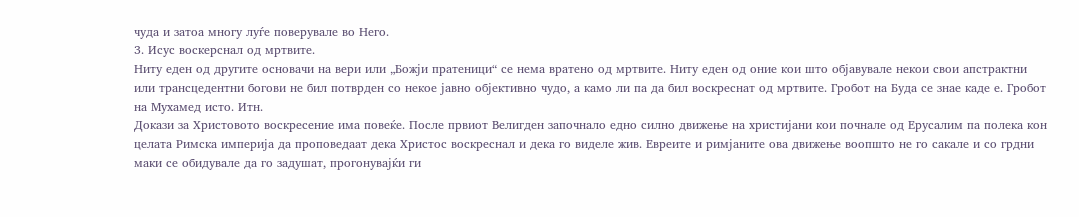чуда и затоа многу луѓе поверувале во Него.
3. Исус воскерснал од мртвите.
Ниту еден од другите основачи на вери или „Божји пратеници“ се нема вратено од мртвите. Ниту еден од оние кои што објавувале некои свои апстрактни или трансцедентни богови не бил потврден со некое јавно објективно чудо, а камо ли па да бил воскреснат од мртвите. Гробот на Буда се знае каде е. Гробот на Мухамед исто. Итн.
Докази за Христовото воскресение има повеќе. После првиот Велигден започнало едно силно движење на христијани кои почнале од Ерусалим па полека кон целата Римска империја да проповедаат дека Христос воскреснал и дека го виделе жив. Евреите и римјаните ова движење воопшто не го сакале и со грдни маки се обидувале да го задушат, прогонувајќи ги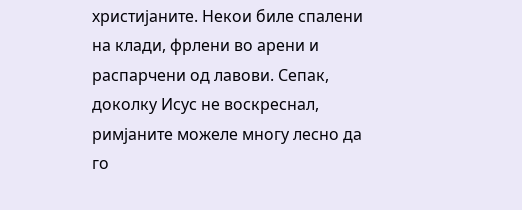христијаните. Некои биле спалени на клади, фрлени во арени и распарчени од лавови. Сепак, доколку Исус не воскреснал, римјаните можеле многу лесно да го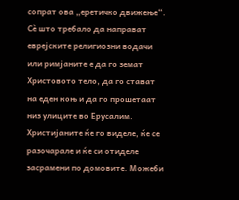сопрат ова „еретичко движење“. Сè што требало да направат еврејските религиозни водачи или римјаните е да го земат Христовото тело, да го стават на еден коњ и да го прошетаат низ улиците во Ерусалим. Христијаните ќе го виделе, ќе се разочарале и ќе си отиделе засрамени по домовите. Можеби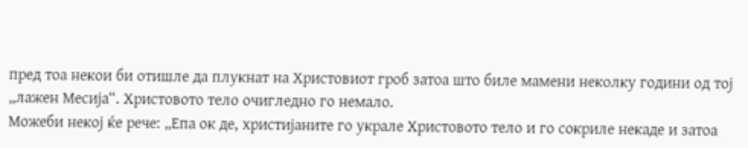пред тоа некои би отишле да плукнат на Христовиот гроб затоа што биле мамени неколку години од тој „лажен Месија“. Христовото тело очигледно го немало.
Можеби некој ќе рече: „Епа ок де, христијаните го украле Христовото тело и го сокриле некаде и затоа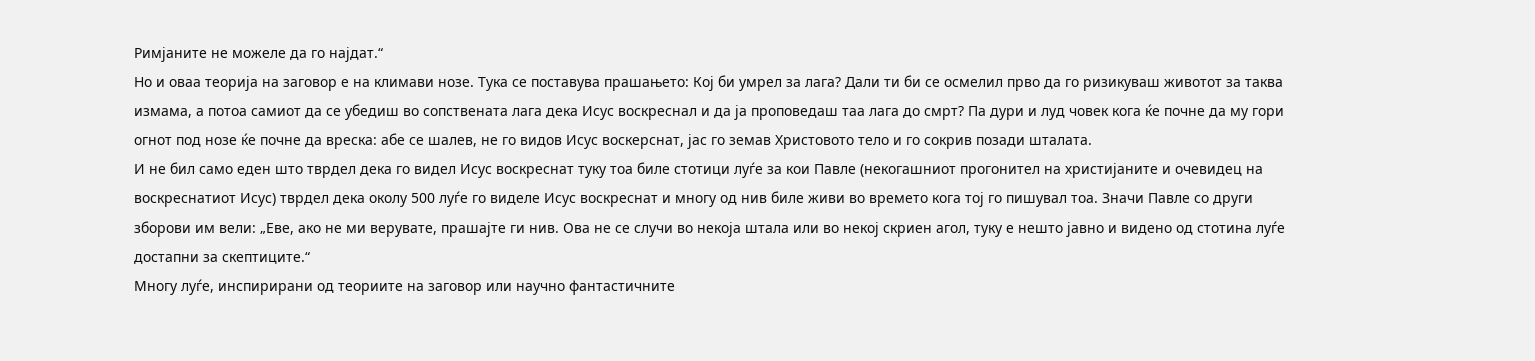Римјаните не можеле да го најдат.“
Но и оваа теорија на заговор е на климави нозе. Тука се поставува прашањето: Кој би умрел за лага? Дали ти би се осмелил прво да го ризикуваш животот за таква измама, а потоа самиот да се убедиш во сопствената лага дека Исус воскреснал и да ја проповедаш таа лага до смрт? Па дури и луд човек кога ќе почне да му гори огнот под нозе ќе почне да вреска: абе се шалев, не го видов Исус воскерснат, јас го земав Христовото тело и го сокрив позади шталата.
И не бил само еден што тврдел дека го видел Исус воскреснат туку тоа биле стотици луѓе за кои Павле (некогашниот прогонител на христијаните и очевидец на воскреснатиот Исус) тврдел дека околу 500 луѓе го виделе Исус воскреснат и многу од нив биле живи во времето кога тој го пишувал тоа. Значи Павле со други зборови им вели: „Еве, ако не ми верувате, прашајте ги нив. Ова не се случи во некоја штала или во некој скриен агол, туку е нешто јавно и видено од стотина луѓе достапни за скептиците.“
Многу луѓе, инспирирани од теориите на заговор или научно фантастичните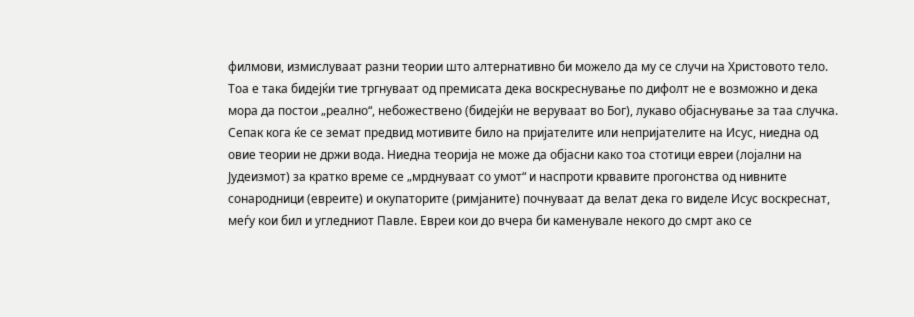филмови, измислуваат разни теории што алтернативно би можело да му се случи на Христовото тело. Тоа е така бидејќи тие тргнуваат од премисата дека воскреснување по дифолт не е возможно и дека мора да постои „реално“, небожествено (бидејќи не веруваат во Бог), лукаво објаснување за таа случка. Сепак кога ќе се земат предвид мотивите било на пријателите или непријателите на Исус, ниедна од овие теории не држи вода. Ниедна теорија не може да објасни како тоа стотици евреи (лојални на Јудеизмот) за кратко време се „мрднуваат со умот“ и наспроти крвавите прогонства од нивните сонародници (евреите) и окупаторите (римјаните) почнуваат да велат дека го виделе Исус воскреснат, меѓу кои бил и угледниот Павле. Евреи кои до вчера би каменувале некого до смрт ако се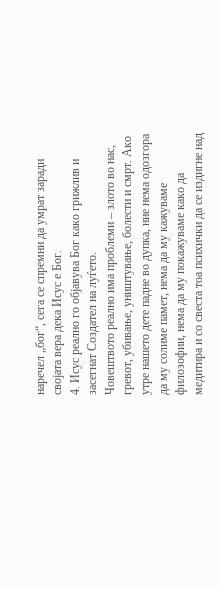наречел „бог“, сега се спремни да умрат заради својата вера дека Исус е Бог.
4. Исус реално го објавува Бог како грижлив и засегнат Создател на луѓето.
Човештвото реално има проблеми – злото во нас, гревот, убивање, уништување, болести и смрт. Ако утре нашето дете падне во дупка, ние нема одозгора да му солиме памет, нема да му кажуваме филозофии, нема да му покажуваме како да медитира и со свеста тоа психички да се издигне над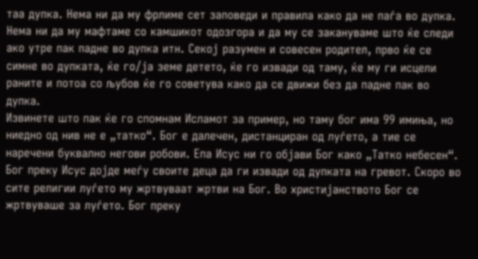таа дупка. Нема ни да му фрлиме сет заповеди и правила како да не паѓа во дупка. Нема ни да му мафтаме со камшикот одозгора и да му се закануваме што ќе следи ако утре пак падне во дупка итн. Секој разумен и совесен родител, прво ќе се симне во дупката, ќе го/ја земе детето, ќе го извади од таму, ќе му ги исцели раните и потоа со љубов ќе го советува како да се движи без да падне пак во дупка.
Извинете што пак ќе го спомнам Исламот за пример, но таму бог има 99 имиња, но ниедно од нив не е „татко“. Бог е далечен, дистанциран од луѓето, а тие се наречени буквално негови робови. Епа Исус ни го објави Бог како „Татко небесен“. Бог преку Исус дојде меѓу своите деца да ги извади од дупката на гревот. Скоро во сите религии луѓето му жртвуваат жртви на Бог. Во христијанството Бог се жртвуваше за луѓето. Бог преку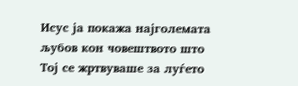Исус ја покажа најголемата љубов кон човештвото што Тој се жртвуваше за луѓето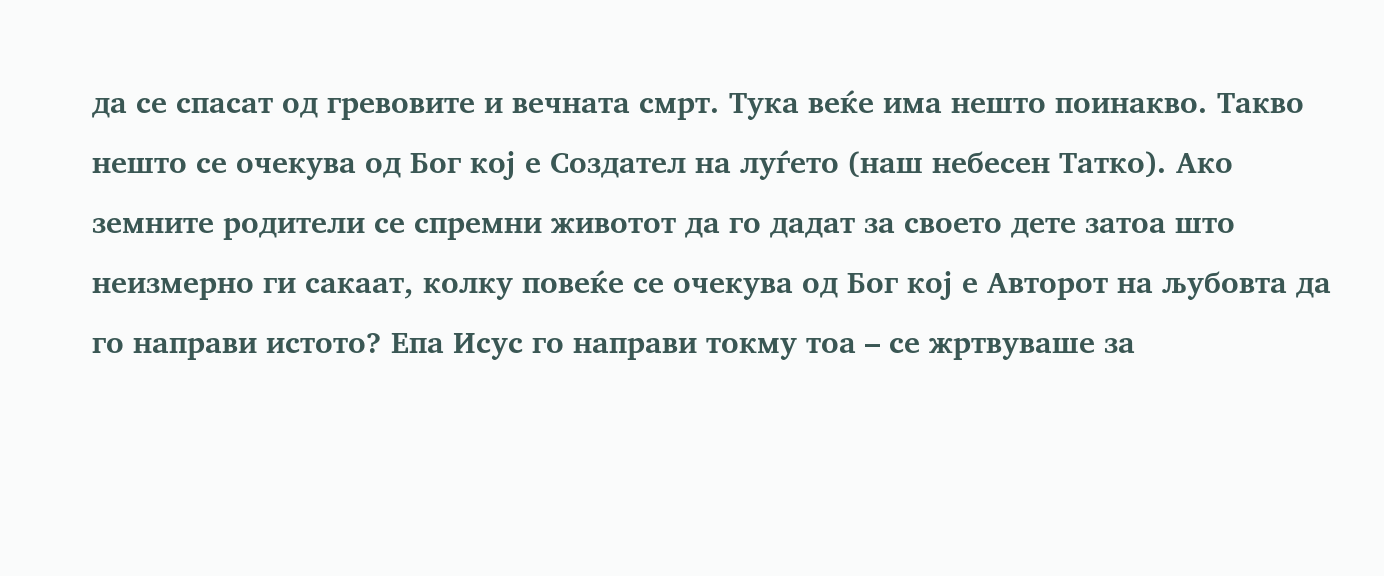да се спасат од гревовите и вечната смрт. Тука веќе има нешто поинакво. Такво нешто се очекува од Бог кој е Создател на луѓето (наш небесен Татко). Ако земните родители се спремни животот да го дадат за своето дете затоа што неизмерно ги сакаат, колку повеќе се очекува од Бог кој е Авторот на љубовта да го направи истото? Епа Исус го направи токму тоа – се жртвуваше за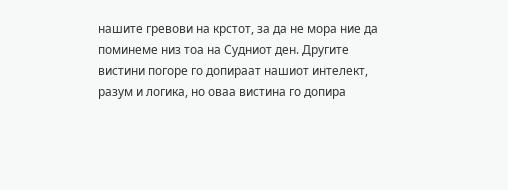нашите гревови на крстот, за да не мора ние да поминеме низ тоа на Судниот ден. Другите вистини погоре го допираат нашиот интелект, разум и логика, но оваа вистина го допира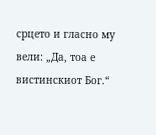срцето и гласно му вели: „Да, тоа е вистинскиот Бог.“